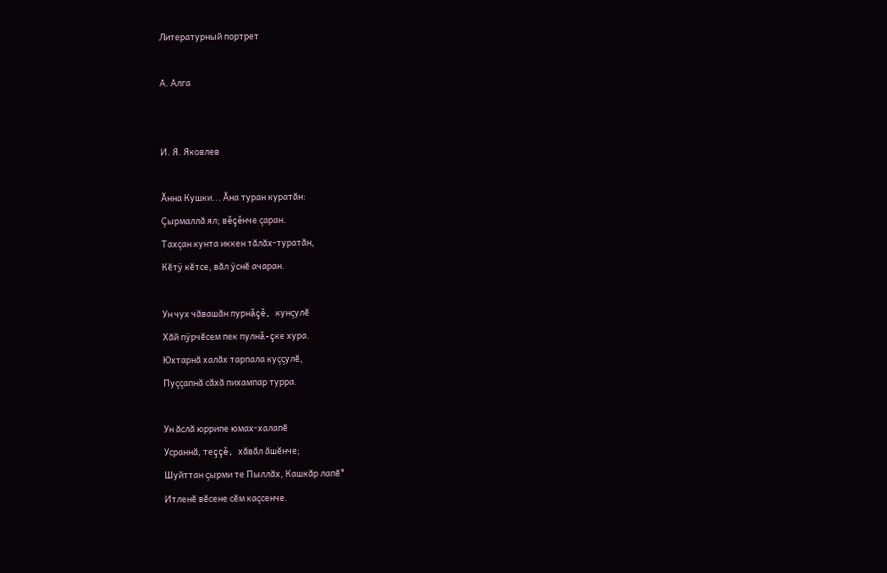Литературный портрет

А. Алга


И. Я. Яковлев

Ăнна Кушки... Ăна туран куратăн:
Çырмаллă ял; вĕçĕнче çаран.
Тахçан кунта иккен тăлăх-туратăн,
Кĕтÿ кĕтсе, вăл ÿснĕ ачаран.

Ун чух чăвашăн пурнăçĕ, кунçулĕ
Хăй пÿрчĕсем пек пулнă-çке хура.
Юхтарнă халăх тарпала куççулĕ,
Пуççапнă сăхă пихампар турра.

Ун ăслă юррипе юмах-халапĕ
Усраннă, теççĕ, хăвăл ăшĕнче;
Шуйттан çырми те Пыллăх, Кашкăр лапĕ*
Итленĕ вĕсене сĕм каçсенче.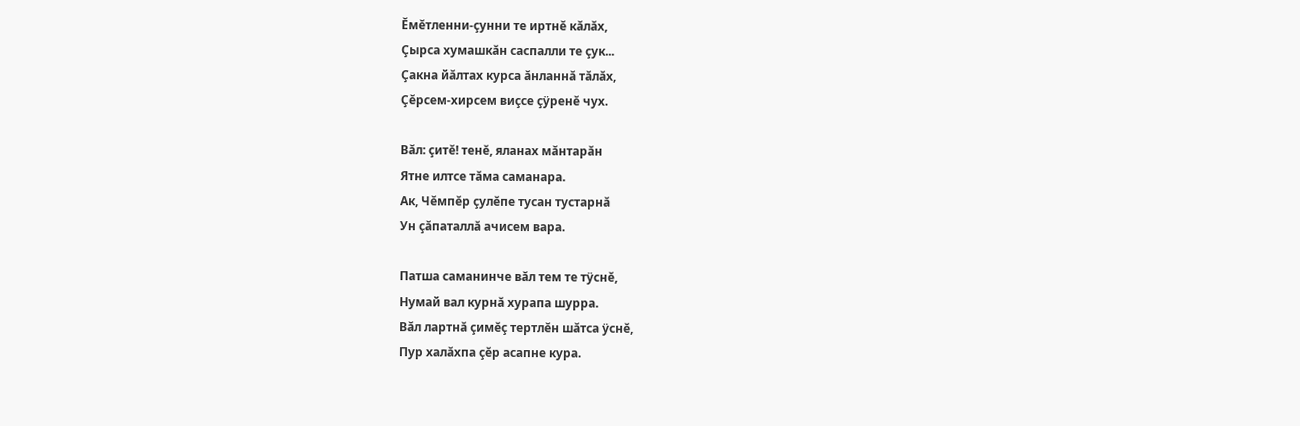Ĕмĕтленни-çунни те иртнĕ кăлăх,
Çырса хумашкăн саспалли те çук...
Çакна йăлтах курса ăнланнă тăлăх,
Çĕрсем-хирсем виçсе çÿренĕ чух.

Вăл: çитĕ! тенĕ, яланах мăнтарăн
Ятне илтсе тăма саманара.
Ак, Чĕмпĕр çулĕпе тусан тустарнă
Ун çăпаталлă ачисем вара.

Патша саманинче вăл тем те тÿснĕ,
Нумай вал курнă хурапа шурра.
Вăл лартнă çимĕç тертлĕн шăтса ÿснĕ,
Пур халăхпа çĕр асапне кура.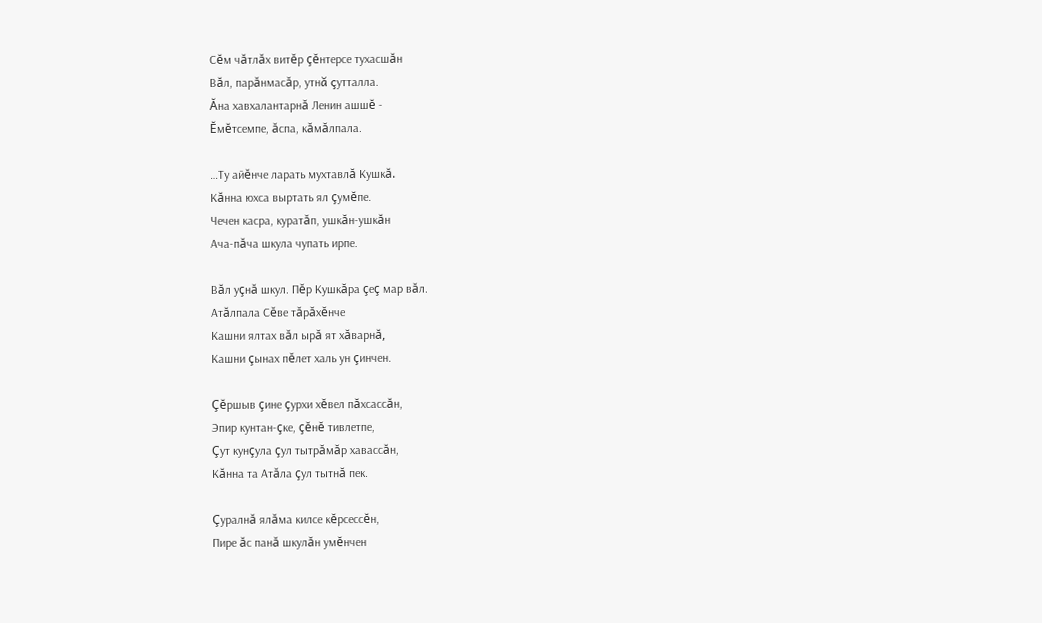Сĕм чăтлăх витĕр çĕнтерсе тухасшăн
Вăл, парăнмасăр, утнă çутталла.
Ăна хавхалантарнă Ленин ашшĕ -
Ĕмĕтсемпе, ăспа, кăмăлпала.

…Ту айĕнче ларать мухтавлă Кушкă.
Кăнна юхса выртать ял çумĕпе.
Чечен касра, куратăп, ушкăн-ушкăн
Ача-пăча шкула чупать ирпе.

Вăл уçнă шкул. Пĕр Кушкăра çеç мар вăл.
Атăлпала Сĕве тăрăхĕнче
Кашни ялтах вăл ырă ят хăварнă,
Кашни çынах пĕлет халь ун çинчен.

Çĕршыв çине çурхи хĕвел пăхсассăн,
Эпир кунтан-çке, çĕнĕ тивлетпе,
Çут кунçула çул тытрăмăр хавассăн,
Кăнна та Атăла çул тытнă пек.

Çуралнă ялăма килсе кĕрсессĕн,
Пире ăс панă шкулăн умĕнчен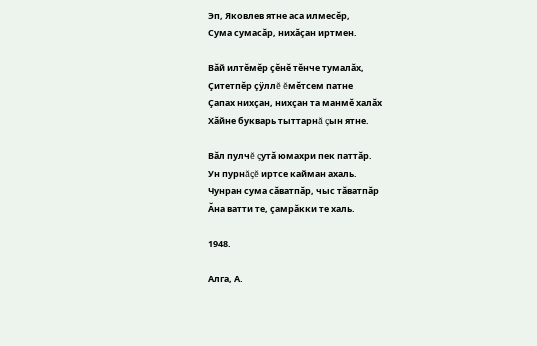Эп, Яковлев ятне аса илмесĕр,
Сума сумасăр, нихăçан иртмен.

Вăй илтĕмĕр çĕнĕ тĕнче тумалăх,
Çитетпĕр çÿллĕ ĕмĕтсем патне
Çапах нихçан, нихçан та манмĕ халăх
Хăйне букварь тыттарнă çын ятне.

Вăл пулчĕ çутă юмахри пек паттăр.
Ун пурнăçĕ иртсе кайман ахаль.
Чунран сума сăватпăр, чыс тăватпăр
Ăна ватти те, çамрăкки те халь.

1948.

Алга, А.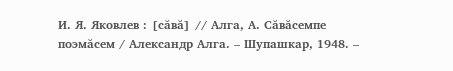И. Я. Яковлев : [сăвă] // Алга, А. Сăвăсемпе поэмăсем / Александр Алга. – Шупашкар, 1948. –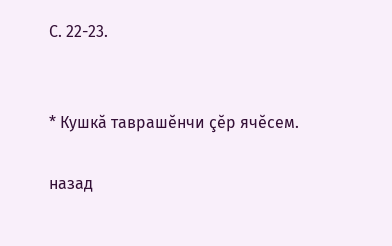С. 22-23.


* Кушкă таврашĕнчи çĕр ячĕсем.

назад